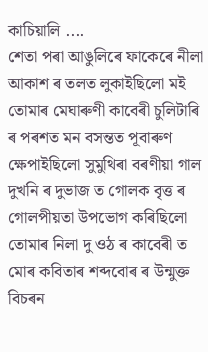কাচিয়ালি ....
শেতা পৰা আঙুলিৰে ফাকেৰে নীলা আকাশ ৰ তলত লুকাইছিলো মই তোমাৰ মেঘাৰুণী কাবেৰী চুলিটাৰি ৰ পৰশত মন বসন্তত পূবাৰুণ ক্ষেপাইছিলো সুমুথিৰা বৰণীয়া গাল দুখনি ৰ দুভাজ ত গোলক বৃত্ত ৰ গোলপীয়তা উপভোগ কৰিছিলো তোমাৰ নিলা দু ওঠ ৰ কাবেৰী ত মোৰ কবিতাৰ শব্দবোৰ ৰ উন্মুক্ত বিচৰন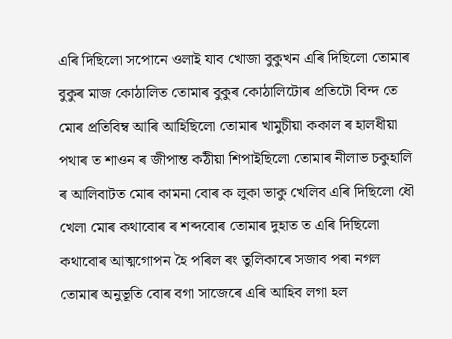এৰি দিছিলো সপোনে ওলাই যাব খোজা বুকুখন এৰি দিছিলো তোমাৰ বুকুৰ মাজ কোঠালিত তোমাৰ বুকুৰ কোঠালিটোৰ প্ৰতিটো বিন্দ তে মোৰ প্ৰতিবিম্ব আৰি আহিছিলো তোমাৰ খামুচীয়া ককাল ৰ হালধীয়া পথাৰ ত শাওন ৰ জীপান্ত কঠীয়া শিপাইছিলো তোমাৰ নীলাভ চকুহালি ৰ আলিবাটত মোৰ কামনা বোৰ ক লুকা ভাকু খেলিব এৰি দিছিলো ধৌ খেলা মোৰ কথাবোৰ ৰ শব্দবোৰ তোমাৰ দুহাত ত এৰি দিছিলো কথাবোৰ আত্মগোপন হৈ পৰিল ৰং তুলিকাৰে সজাব পৰা নগল তোমাৰ অনুভূতি বোৰ বগা সাজেৰে এৰি আহিব লগা হল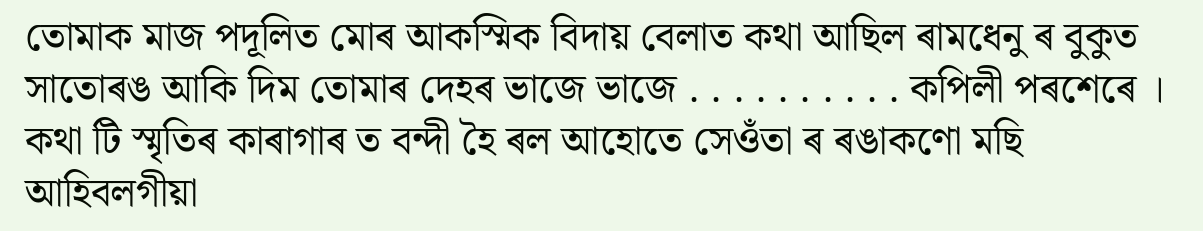তোমাক মাজ পদূলিত মোৰ আকস্মিক বিদায় বেলাত কথা আছিল ৰামধেনু ৰ বুকুত সাতোৰঙ আকি দিম তোমাৰ দেহৰ ভাজে ভাজে . . . . . . . . . . কপিলী পৰশেৰে । কথা টি স্মৃতিৰ কাৰাগাৰ ত বন্দী হৈ ৰল আহোতে সেওঁতা ৰ ৰঙাকণো মছি আহিবলগীয়া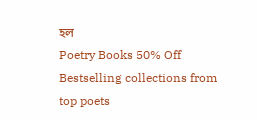হল
Poetry Books 50% Off
Bestselling collections from top poets